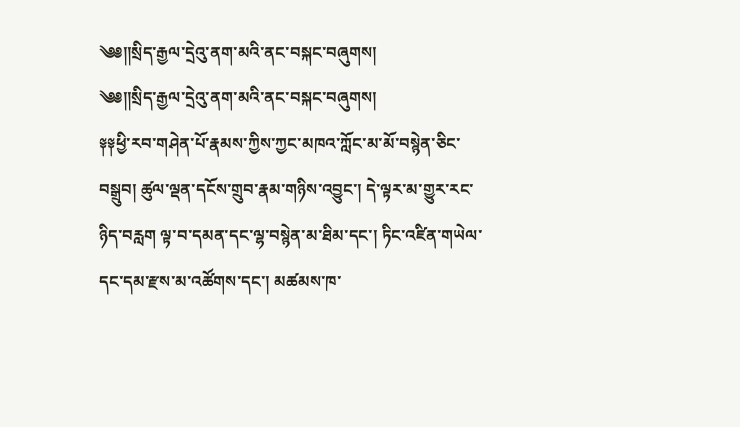༄༅༎སྲིད་རྒྱལ་དྲེའུ་ནག་མའི་ནང་བསྐང་བཞུགས།
༄༅༎སྲིད་རྒྱལ་དྲེའུ་ནག་མའི་ནང་བསྐང་བཞུགས།
༈༈ཕྱི་རབ་གཤེན་པོ་རྣམས་ཀྱིས་ཀྱང་མཁའ་ཀློང་མ་མོ་བསྙེན་ཅིང་བསྒྲུབ། ཚུལ་ལྡན་དངོས་གྲུབ་རྣམ་གཉིས་འབྱུང་། དེ་ལྟར་མ་གྱུར་རང་ཉིད་བརླག ལྟ་བ་དམན་དང་ལྷ་བསྙེན་མ་ཐིམ་དང་། ཏིང་འཛིན་གཡེལ་དང་དམ་རྫས་མ་འཚོགས་དང་། མཚམས་ཁ་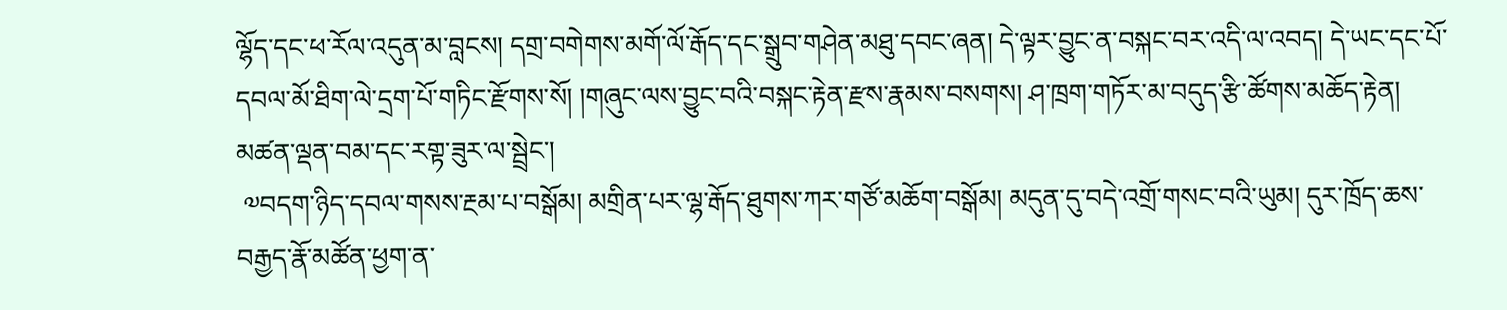ལྷོད་དང་ཕ་རོལ་འདུན་མ་བླངས། དགྲ་བགེགས་མགོ་ལོ་རྒོད་དང་སྒྲུབ་གཤེན་མཐུ་དབང་ཞན། དེ་ལྟར་བྱུང་ན་བསྐང་བར་འདི་ལ་འབད། དེ་ཡང་དང་པོ་དབལ་མོ་ཐིག་ལེ་དྲག་པོ་གཏིང་རྫོགས་སོ། །གཞུང་ལས་བྱུང་བའི་བསྐང་རྟེན་རྫས་རྣམས་བསགས། ཤ་ཁྲག་གཏོར་མ་བདུད་རྩི་ཚོགས་མཆོད་རྟེན། མཚན་ལྡན་བམ་དང་རགྟ་ཟུར་ལ་སྦྲེང་།
 ༧བདག་ཉིད་དབལ་གསས་རྔམ་པ་བསྒོམ། མགྲིན་པར་ལྷ་རྒོད་ཐུགས་ཀར་གཙོ་མཆོག་བསྒོམ། མདུན་དུ་བདེ་འགྲོ་གསང་བའི་ཡུམ། དུར་ཁྲོད་ཆས་བརྒྱད་རྣོ་མཚོན་ཕྱག་ན་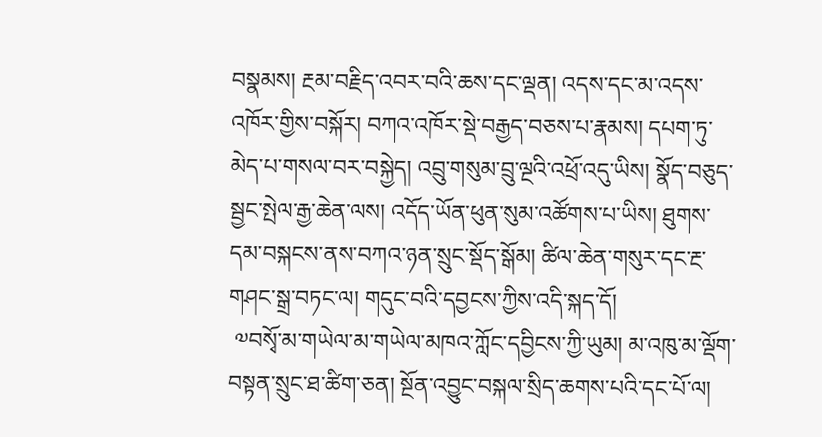བསྣམས། རྔམ་བརྗིད་འབར་བའི་ཆས་དང་ལྡན། འདས་དང་མ་འདས་འཁོར་གྱིས་བསྐོར། བཀའ་འཁོར་སྡེ་བརྒྱད་བཅས་པ་རྣམས། དཔག་ཏུ་མེད་པ་གསལ་བར་བསྐྱེད། འབྲུ་གསུམ་བྲུ་ལྔའི་འཕྲོ་འདུ་ཡིས། སྣོད་བཅུད་སྦྱང་སྤེལ་རྒྱ་ཆེན་ལས། འདོད་ཡོན་ཕུན་སུམ་འཚོགས་པ་ཡིས། ཐུགས་དམ་བསྐངས་ནས་བཀའ་ཉན་སྲུང་སྡོད་སྒོམ། ཚིལ་ཆེན་གསུར་དང་རྔ་གཤང་སྒྲ་བཏང་ལ། གདུང་བའི་དབྱངས་ཀྱིས་འདི་སྐད་དོ།
 ༧བསྭོ་མ་གཡེལ་མ་གཡེལ་མཁའ་ཀློང་དབྱིངས་ཀྱི་ཡུམ། མ་འཁུ་མ་ལྡོག་བསྟན་སྲུང་ཐ་ཚིག་ཅན། སྔོན་འབྱུང་བསྐལ་སྲིད་ཆགས་པའི་དང་པོ་ལ།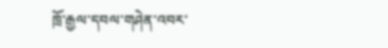ཁྲོ་རྒྱལ་དབལ་གཤེན་འབར་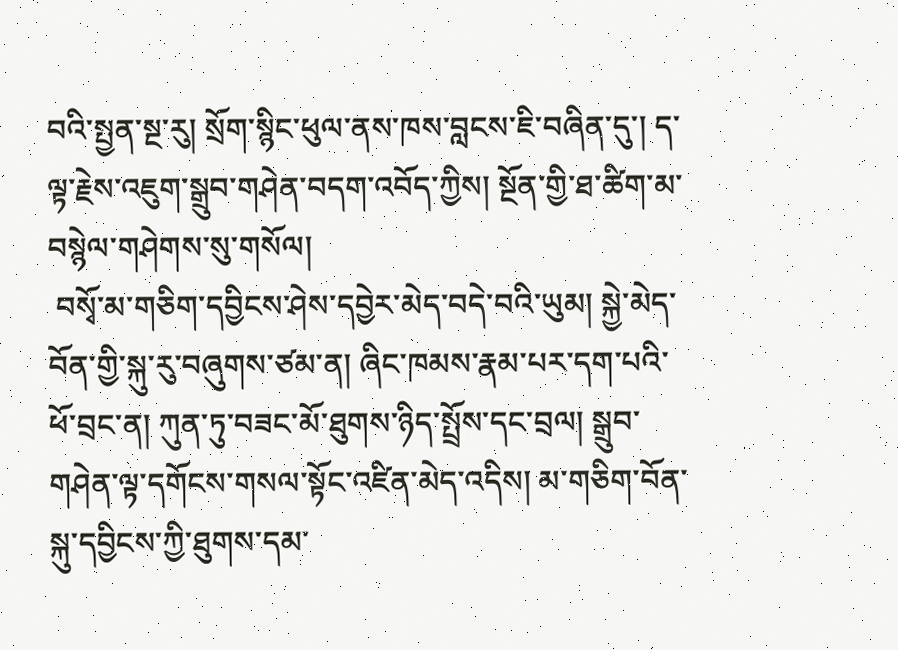བའི་སྤྱན་སྔ་རུ། སྲོག་སྙིང་ཕུལ་ནས་ཁས་བླངས་ཇི་བཞིན་དུ་། ད་ལྟ་རྗེས་འཇུག་སྒྲུབ་གཤེན་བདག་འབོད་ཀྱིས། སྔོན་གྱི་ཐ་ཚིག་མ་བསྙེལ་གཤེགས་སུ་གསོལ།
 བསྭོ་མ་གཅིག་དབྱིངས་ཤེས་དབྱེར་མེད་བདེ་བའི་ཡུམ། སྐྱེ་མེད་བོན་གྱི་སྐུ་རུ་བཞུགས་ཙམ་ན། ཞིང་ཁམས་རྣམ་པར་དག་པའི་ཕོ་བྲང་ན། ཀུན་ཏུ་བཟང་མོ་ཐུགས་ཉིད་སྤྲོས་དང་བྲལ། སྒྲུབ་གཤེན་ལྟ་དགོངས་གསལ་སྟོང་འཛིན་མེད་འདིས། མ་གཅིག་བོན་སྐུ་དབྱིངས་ཀྱི་ཐུགས་དམ་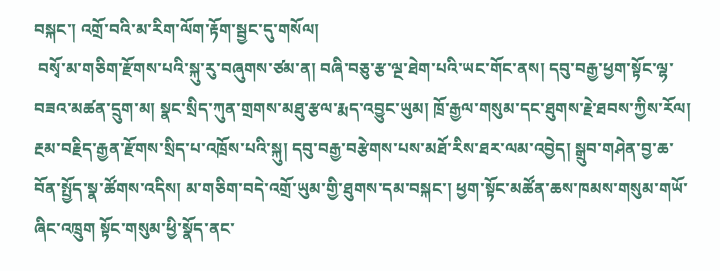བསྐང་། འགྲོ་བའི་མ་རིག་ལོག་རྟོག་སྦྱང་དུ་གསོལ།
 བསྭོ་མ་གཅིག་རྫོགས་པའི་སྐུ་རུ་བཞུགས་ཙམ་ན། བཞི་བཅུ་རྩ་ལྔ་ཐེག་པའི་ཡང་གོང་ནས། དབུ་བརྒྱ་ཕྱག་སྟོང་ལྷ་བཟའ་མཚན་དྲུག་མ། སྣང་སྲིད་ཀུན་གྲགས་མཐུ་རྩལ་རྨད་འབྱུང་ཡུམ། ཁྲོ་རྒྱལ་གསུམ་དང་ཐུགས་རྗེ་ཐབས་ཀྱིས་རོལ། རྔམ་བརྗིད་རྒྱན་རྫོགས་སྲིད་པ་འཁྲོས་པའི་སྐུ། དབུ་བརྒྱ་བརྩེགས་པས་མཐོ་རིས་ཐར་ལམ་འབྱེད། སྒྲུབ་གཤེན་བྱ་ཆ་བོན་སྤྱོད་སྣ་ཚོགས་འདིས། མ་གཅིག་བདེ་འགྲོ་ཡུམ་གྱི་ཐུགས་དམ་བསྐང་། ཕྱག་སྟོང་མཚོན་ཆས་ཁམས་གསུམ་གཡོ་ཞིང་འཁྲུག སྟོང་གསུམ་ཕྱི་སྣོད་ནང་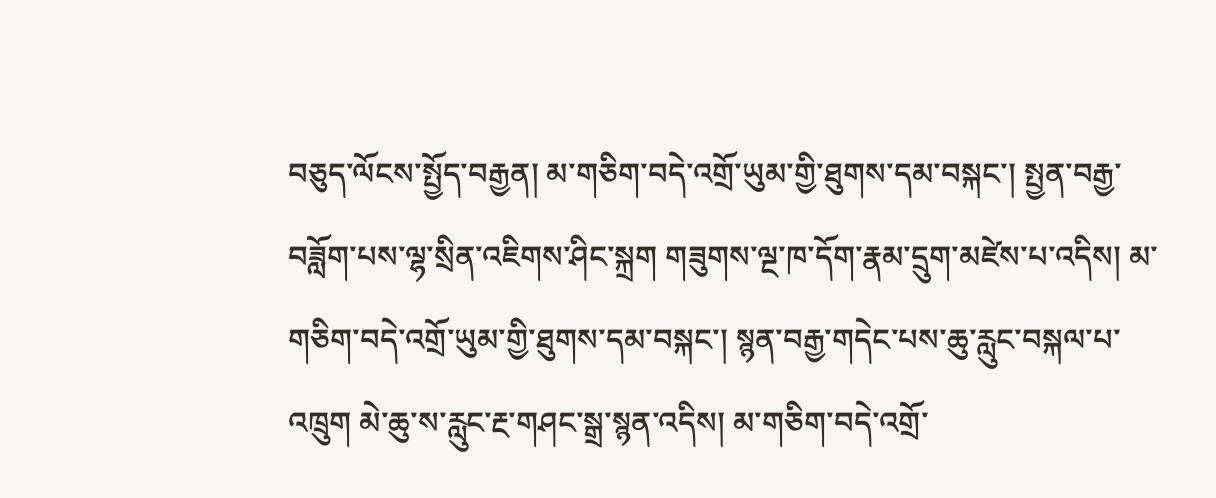བཅུད་ལོངས་སྤྱོད་བརྒྱན། མ་གཅིག་བདེ་འགྲོ་ཡུམ་གྱི་ཐུགས་དམ་བསྐང་། སྤྱན་བརྒྱ་བཟློག་པས་ལྷ་སྲིན་འཇིགས་ཤིང་སྐྲག གཟུགས་ལྔ་ཁ་དོག་རྣམ་དྲུག་མཛེས་པ་འདིས། མ་གཅིག་བདེ་འགྲོ་ཡུམ་གྱི་ཐུགས་དམ་བསྐང་། སྙན་བརྒྱ་གདེང་པས་ཆུ་རླུང་བསྐལ་པ་འཁྲུག མེ་ཆུ་ས་རླུང་རྔ་གཤང་སྒྲ་སྙན་འདིས། མ་གཅིག་བདེ་འགྲོ་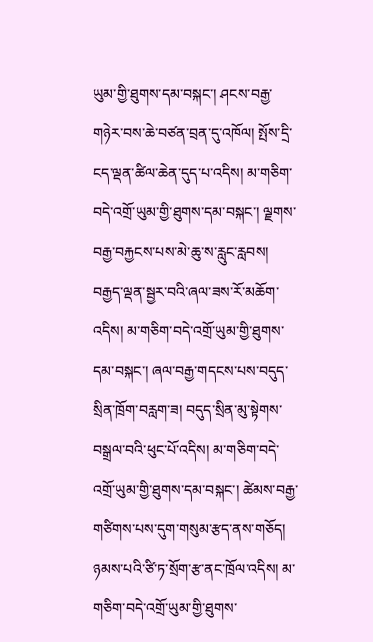ཡུམ་གྱི་ཐུགས་དམ་བསྐང་། ཤངས་བརྒྱ་གཉེར་བས་ཆེ་བཙན་བྲན་དུ་འཁོལ། སྤོས་དྲི་ངད་ལྡན་ཚིལ་ཆེན་དུད་པ་འདིས། མ་གཅིག་བདེ་འགྲོ་ཡུམ་གྱི་ཐུགས་དམ་བསྐང་། ལྗགས་བརྒྱ་བརྐྱངས་པས་མེ་ཆུ་ས་རླུང་རླབས། བརྒྱད་ལྡན་སྦྱར་བའི་ཞལ་ཟས་རོ་མཆོག་འདིས། མ་གཅིག་བདེ་འགྲོ་ཡུམ་གྱི་ཐུགས་དམ་བསྐང་། ཞལ་བརྒྱ་གདངས་པས་བདུད་སྲིན་ཁྲོག་བརླག་ཟ། བདུད་སྲིན་མུ་སྟེགས་བསྒྲལ་བའི་ཕུང་པོ་འདིས། མ་གཅིག་བདེ་འགྲོ་ཡུམ་གྱི་ཐུགས་དམ་བསྐང་། ཚེམས་བརྒྱ་གཙིགས་པས་དུག་གསུམ་རྩད་ནས་གཅོད། ཉམས་པའི་ཙི་ཏ་སྲོག་རྩ་ནང་ཁྲོལ་འདིས། མ་གཅིག་བདེ་འགྲོ་ཡུམ་གྱི་ཐུགས་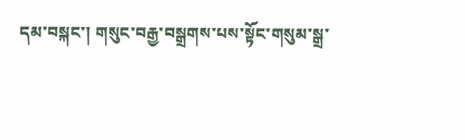དམ་བསྐང་། གསུང་བརྒྱ་བསྒྲགས་པས་སྟོང་གསུམ་སྒྲ་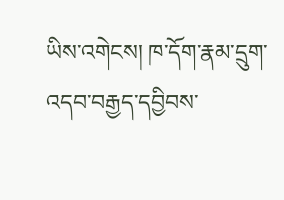ཡིས་འགེངས། ཁ་དོག་རྣམ་དྲུག་འདབ་བརྒྱད་དབྱིབས་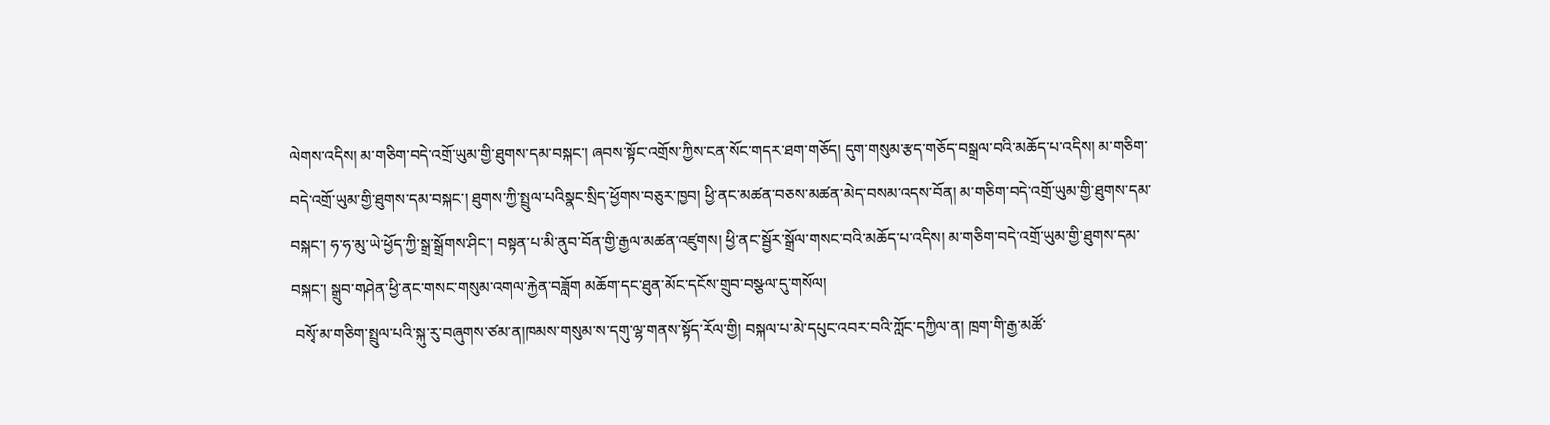ལེགས་འདིས། མ་གཅིག་བདེ་འགྲོ་ཡུམ་གྱི་ཐུགས་དམ་བསྐང་། ཞབས་སྟོང་འགྲོས་ཀྱིས་ངན་སོང་གདར་ཐག་གཅོད། དུག་གསུམ་རྩད་གཅོད་བསྒྲལ་བའི་མཆོད་པ་འདིས། མ་གཅིག་བདེ་འགྲོ་ཡུམ་གྱི་ཐུགས་དམ་བསྐང་། ཐུགས་ཀྱི་སྤྲུལ་པའིསྣང་སྲིད་ཕྱོགས་བཅུར་ཁྱབ། ཕྱི་ནང་མཚན་བཅས་མཚན་མེད་བསམ་འདས་བོན། མ་གཅིག་བདེ་འགྲོ་ཡུམ་གྱི་ཐུགས་དམ་བསྐང་། ཧ་ཧ་མུ་ཡེ་ཕྱོད་ཀྱི་སྒྲ་སྒྲོགས་ཤིང་། བསྟན་པ་མི་ནུབ་བོན་གྱི་རྒྱལ་མཚན་འཛུགས། ཕྱི་ནང་སྦྱོར་སྒྲོལ་གསང་བའི་མཆོད་པ་འདིས། མ་གཅིག་བདེ་འགྲོ་ཡུམ་གྱི་ཐུགས་དམ་བསྐང་། སྒྲུབ་གཤེན་ཕྱི་ནང་གསང་གསུམ་འགལ་རྐྱེན་བཟློག མཆོག་དང་ཐུན་མོང་དངོས་གྲུབ་བསྩལ་དུ་གསོལ།
 བསྭོ་མ་གཅིག་སྤྲུལ་པའི་སྐུ་རུ་བཞུགས་ཙམ་ན།ཁམས་གསུམ་ས་དགུ་ལྷ་གནས་སྟོད་རོལ་གྱི། བསྐལ་པ་མེ་དཔུང་འབར་བའི་ཀློང་དཀྱིལ་ན། ཁྲག་གི་རྒྱ་མཚོ་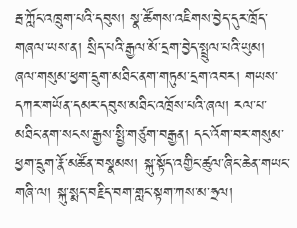རྦ་ཀློང་འཁྲུག་པའི་དབུས། སྣ་ཚོགས་འཇིགས་བྱེད་དུར་ཁྲོད་གཞལ་ཡས་ན། སྲིད་པའི་རྒྱལ་མོ་དྲག་བྱེད་སྤྲུལ་པའི་ཡུམ། ཞལ་གསུམ་ཕྱག་དྲུག་མཐིང་ནག་གཏུམ་དྲག་འབར། གཡས་དཀར་གཡོན་དམར་དབུས་མཐིང་འཁྲོས་པའི་ཞལ། རལ་པ་མཐིང་ནག་སངས་རྒྱས་སྤྱི་གཙུག་བརྒྱན། དང་འོག་བར་གསུམ་ཕྱག་དྲུག་རྣོ་མཚོན་བསྣམས། སྐུ་སྟོད་འགྱིང་ཚུལ་ཞིང་ཆེན་གཡང་གཞི་ལ། སྐུ་སྨད་བརྗིད་བག་གླང་སྟག་ཀས་མ་ཧྲལ།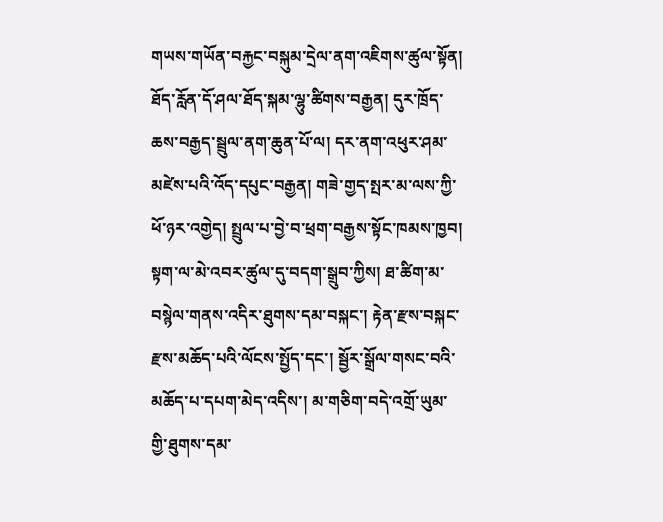གཡས་གཡོན་བརྐྱང་བསྐུམ་དྲེལ་ནག་འཇིགས་ཚུལ་སྟོན། ཐོད་རློན་དོ་ཤལ་ཐོད་སྐམ་ལྷུ་ཚིགས་བརྒྱན། དུར་ཁྲོད་ཆས་བརྒྱད་སྦྲུལ་ནག་ཆུན་པོ་ལ། དར་ནག་འཕུར་ཤམ་མཛེས་པའི་འོད་དཔུང་བརྒྱན། གཟེ་གྱད་སྤར་མ་ལས་ཀྱི་ཕོ་ཉར་འགྱེད། སྤྲུལ་པ་བྱེ་བ་ཕྲག་བརྒྱས་སྟོང་ཁམས་ཁྱབ། སྟག་ལ་མེ་འབར་ཚུལ་དུ་བདག་སྒྲུབ་ཀྱིས། ཐ་ཚིག་མ་བསྙེལ་གནས་འདིར་ཐུགས་དམ་བསྐང་། རྟེན་རྫས་བསྐང་རྫས་མཆོད་པའི་ལོངས་སྤྱོད་དང་། སྦྱོར་སྒྲོལ་གསང་བའི་མཆོད་པ་དཔག་མེད་འདིས་། མ་གཅིག་བདེ་འགྲོ་ཡུམ་གྱི་ཐུགས་དམ་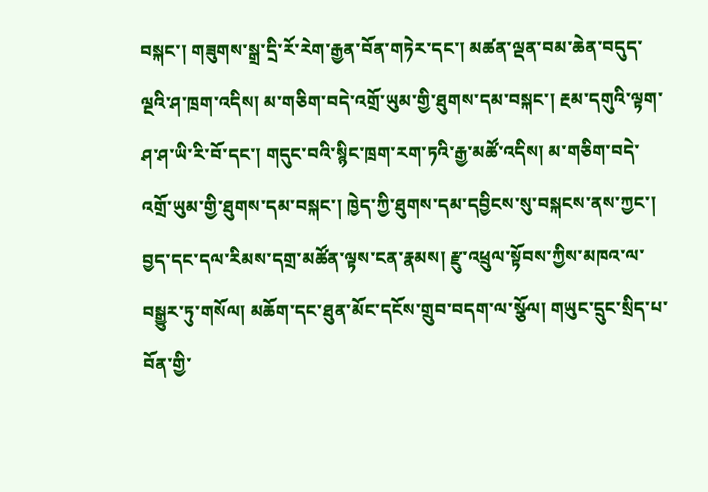བསྐང་། གཟུགས་སྒྲ་དྲི་རོ་རེག་རྒྱན་བོན་གཏེར་དང་། མཚན་ལྡན་བམ་ཆེན་བདུད་ལྔའི་ཤ་ཁྲག་འདིས། མ་གཅིག་བདེ་འགྲོ་ཡུམ་གྱི་ཐུགས་དམ་བསྐང་། རྔམ་དགུའི་ལྟག་ཤ་ཤ་ཡི་རི་བོ་དང་། གདུང་བའི་སྙིང་ཁྲག་རག་ཏའི་རྒྱ་མཚོ་འདིས། མ་གཅིག་བདེ་འགྲོ་ཡུམ་གྱི་ཐུགས་དམ་བསྐང་། ཁྱེད་ཀྱི་ཐུགས་དམ་དབྱིངས་སུ་བསྐངས་ནས་ཀྱང་། བྱད་དང་དལ་རིམས་དགྲ་མཚོན་ལྟས་ངན་རྣམས། རྫུ་འཕྲུལ་སྟོབས་ཀྱིས་མཁའ་ལ་བསྒྱུར་ཏུ་གསོལ། མཆོག་དང་ཐུན་མོང་དངོས་གྲུབ་བདག་ལ་སྩོལ། གཡུང་དྲུང་སྲིད་པ་བོན་གྱི་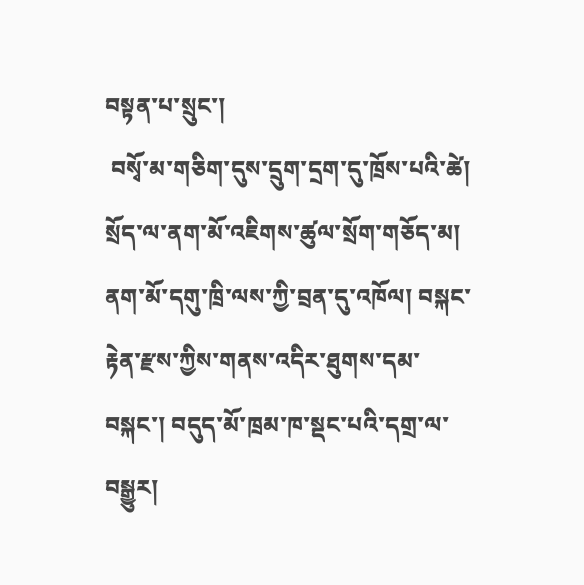བསྟན་པ་སྲུང་།
 བསྭོ་མ་གཅིག་དུས་དྲུག་དྲག་དུ་ཁྲོས་པའི་ཚེ། སྲོད་ལ་ནག་མོ་འཇིགས་ཚུལ་སྲོག་གཅོད་མ། ནག་མོ་དགུ་ཁྲི་ལས་ཀྱི་བྲན་དུ་འཁོལ། བསྐང་རྟེན་རྫས་ཀྱིས་གནས་འདིར་ཐུགས་དམ་བསྐང་། བདུད་མོ་ཁྲམ་ཁ་སྡང་པའི་དགྲ་ལ་བསྒྱུར།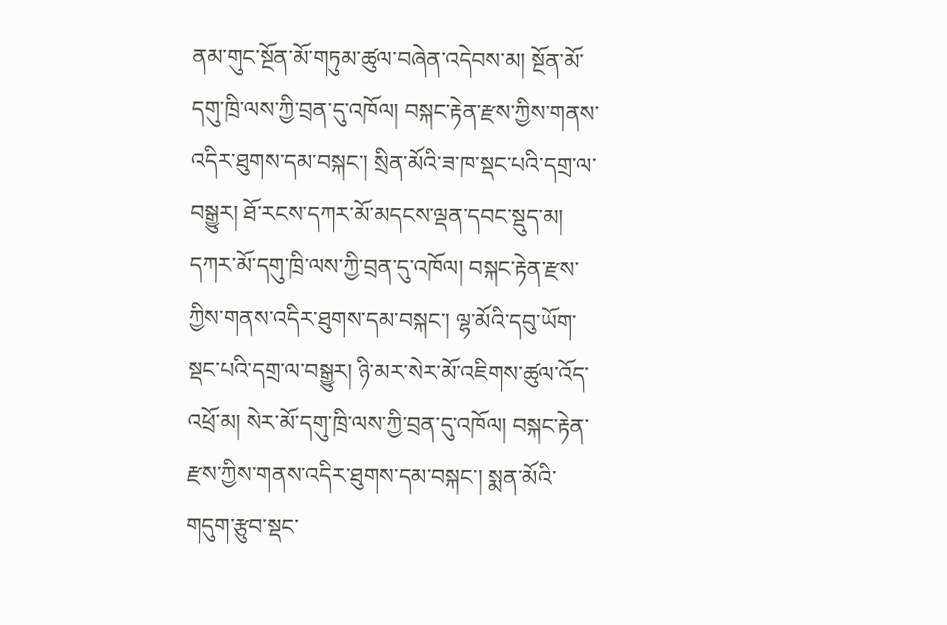ནམ་གུང་སྔོན་མོ་གཏུམ་ཚུལ་བཞེན་འདེབས་མ། སྔོན་མོ་དགུ་ཁྲི་ལས་ཀྱི་བྲན་དུ་འཁོལ། བསྐང་རྟེན་རྫས་ཀྱིས་གནས་འདིར་ཐུགས་དམ་བསྐང་། སྲིན་མོའི་ཟ་ཁ་སྡང་པའི་དགྲ་ལ་བསྒྱུར། ཐོ་རངས་དཀར་མོ་མདངས་ལྡན་དབང་སྡུད་མ། དཀར་མོ་དགུ་ཁྲི་ལས་ཀྱི་བྲན་དུ་འཁོལ། བསྐང་རྟེན་རྫས་ཀྱིས་གནས་འདིར་ཐུགས་དམ་བསྐང་། ལྷ་མོའི་དབུ་ཡོག་སྡང་པའི་དགྲ་ལ་བསྒྱུར། ཉི་མར་སེར་མོ་འཇིགས་ཚུལ་འོད་འཕྲོ་མ། སེར་མོ་དགུ་ཁྲི་ལས་ཀྱི་བྲན་དུ་འཁོལ། བསྐང་རྟེན་རྫས་ཀྱིས་གནས་འདིར་ཐུགས་དམ་བསྐང་། སྨན་མོའི་གདུག་རྩུབ་སྡང་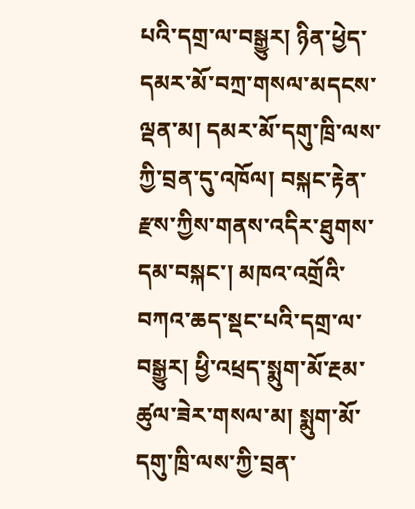པའི་དགྲ་ལ་བསྒྱུར། ཉིན་ཕྱེད་དམར་མོ་བཀྲ་གསལ་མདངས་ལྡན་མ། དམར་མོ་དགུ་ཁྲི་ལས་ཀྱི་བྲན་དུ་འཁོལ། བསྐང་རྟེན་རྫས་ཀྱིས་གནས་འདིར་ཐུགས་དམ་བསྐང་། མཁའ་འགྲོའི་བཀའ་ཆད་སྡང་པའི་དགྲ་ལ་བསྒྱུར། ཕྱི་འཕྲད་སྨུག་མོ་རྔམ་ཚུལ་ཟེར་གསལ་མ། སྨུག་མོ་དགུ་ཁྲི་ལས་ཀྱི་བྲན་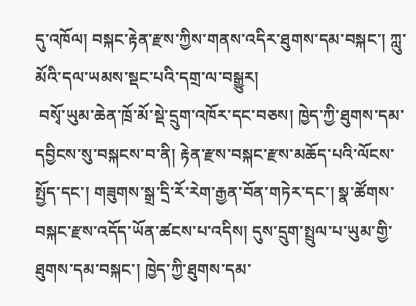དུ་འཁོལ། བསྐང་རྟེན་རྫས་ཀྱིས་གནས་འདིར་ཐུགས་དམ་བསྐང་། ཀླུ་མོའི་དལ་ཡམས་སྡང་པའི་དགྲ་ལ་བསྒྱུར།
 བསྭོ་ཡུམ་ཆེན་ཁྲོ་མོ་སྡེ་དྲུག་འཁོར་དང་བཅས། ཁྱེད་ཀྱི་ཐུགས་དམ་དབྱིངས་སུ་བསྐངས་བ་ནི། རྟེན་རྫས་བསྐང་རྫས་མཆོད་པའི་ལོངས་སྤྱོད་དང་། གཟུགས་སྒྲ་དྲི་རོ་རེག་རྒྱན་བོན་གཏེར་དང་། སྣ་ཚོགས་བསྐང་རྫས་འདོད་ཡོན་ཚངས་པ་འདིས། དུས་དྲུག་སྤྲུལ་པ་ཡུམ་གྱི་ཐུགས་དམ་བསྐང་། ཁྱེད་ཀྱི་ཐུགས་དམ་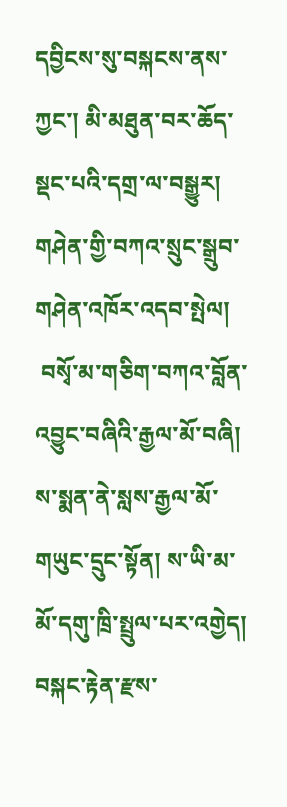དབྱིངས་སུ་བསྐངས་ནས་ཀྱང་། མི་མཐུན་བར་ཆོད་སྡང་པའི་དགྲ་ལ་བསྒྱུར། གཤེན་གྱི་བཀའ་སྲུང་སྒྲུབ་གཤེན་འཁོར་འདབ་སྤེལ།
 བསྭོ་མ་གཅིག་བཀའ་བློན་འབྱུང་བཞིའི་རྒྱལ་མོ་བཞི། ས་སྨན་ནེ་སླས་རྒྱལ་མོ་གཡུང་དྲུང་སྟོན། ས་ཡི་མ་མོ་དགུ་ཁྲི་སྤྲུལ་པར་འགྱེད། བསྐང་རྟེན་རྫས་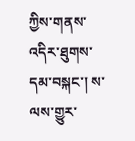ཀྱིས་གནས་འདིར་ཐུགས་དམ་བསྐང་། ས་ལས་གྱུར་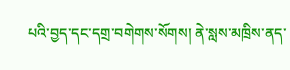པའི་བྱད་དང་དགྲ་བགེགས་སོགས། ནེ་སླས་མཁྲིས་ནད་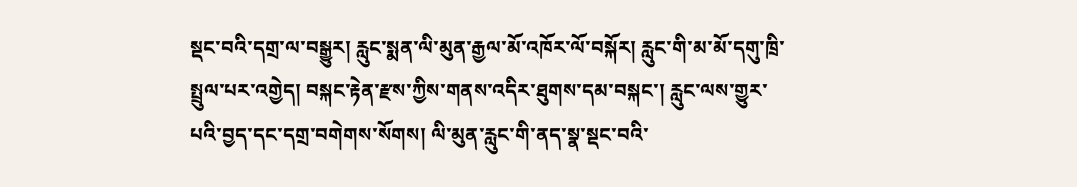སྡང་བའི་དགྲ་ལ་བསྒྱུར། རླུང་སྨན་ལི་མུན་རྒྱལ་མོ་འཁོར་ལོ་བསྐོར། རླུང་གི་མ་མོ་དགུ་ཁྲི་སྤྲུལ་པར་འགྱེད། བསྐང་རྟེན་རྫས་ཀྱིས་གནས་འདིར་ཐུགས་དམ་བསྐང་། རླུང་ལས་གྱུར་པའི་བྱད་དང་དགྲ་བགེགས་སོགས། ལི་མུན་རླུང་གི་ནད་སྣ་སྡང་བའི་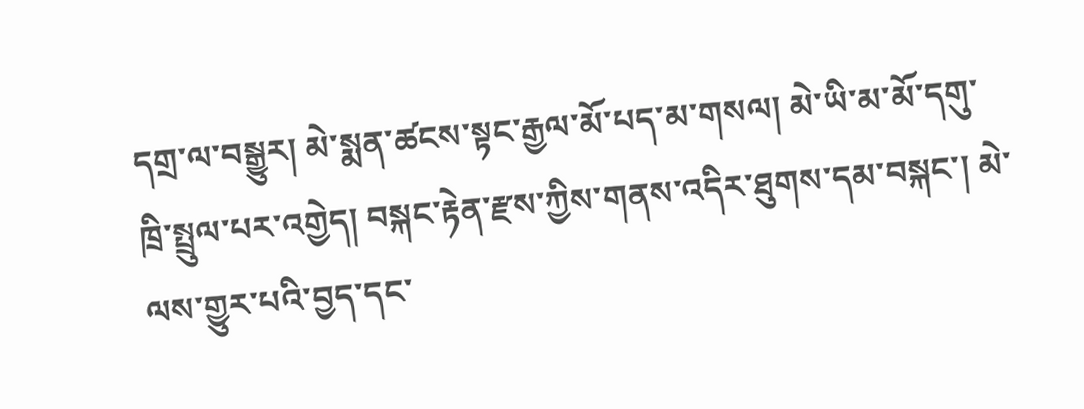དགྲ་ལ་བསྒྱུར། མེ་སྨན་ཚངས་སྟང་རྒྱལ་མོ་པད་མ་གསལ། མེ་ཡི་མ་མོ་དགུ་ཁྲི་སྤྲུལ་པར་འགྱེད། བསྐང་རྟེན་རྫས་ཀྱིས་གནས་འདིར་ཐུགས་དམ་བསྐང་། མེ་ལས་གྱུར་པའི་བྱད་དང་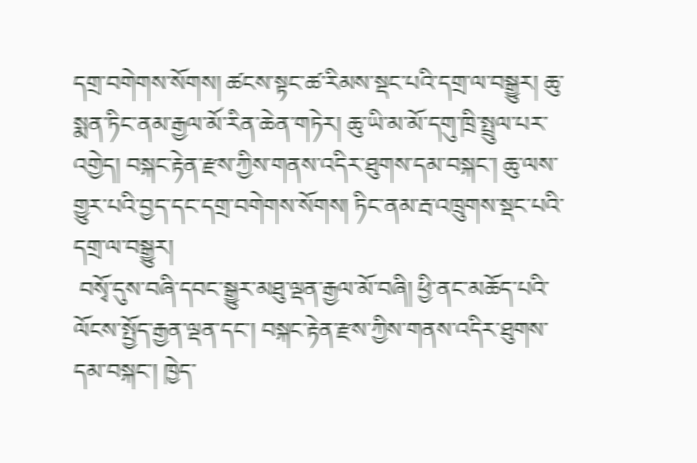དགྲ་བགེགས་སོགས། ཚངས་སྟང་ཚ་རིམས་སྡང་པའི་དགྲ་ལ་བསྒྱུར། ཆུ་སྨན་ཏིང་ནམ་རྒྱལ་མོ་རིན་ཆེན་གཏེར། ཆུ་ཡི་མ་མོ་དགུ་ཁྲི་སྤྲུལ་པར་འགྱེད། བསྐང་རྟེན་རྫས་ཀྱིས་གནས་འདིར་ཐུགས་དམ་བསྐང་། ཆུ་ལས་གྱུར་པའི་བྱད་དང་དགྲ་བགེགས་སོགས། ཏིང་ནམ་རྦ་འཁྲུགས་སྡང་པའི་དགྲ་ལ་བསྒྱུར།
 བསྭོ་དུས་བཞི་དབང་སྒྱུར་མཐུ་ལྡན་རྒྱལ་མོ་བཞི། ཕྱི་ནང་མཆོད་པའི་ལོངས་སྤྱོད་རྒྱན་ལྡན་དང་། བསྐང་རྟེན་རྫས་ཀྱིས་གནས་འདིར་ཐུགས་དམ་བསྐང་། ཁྱེད་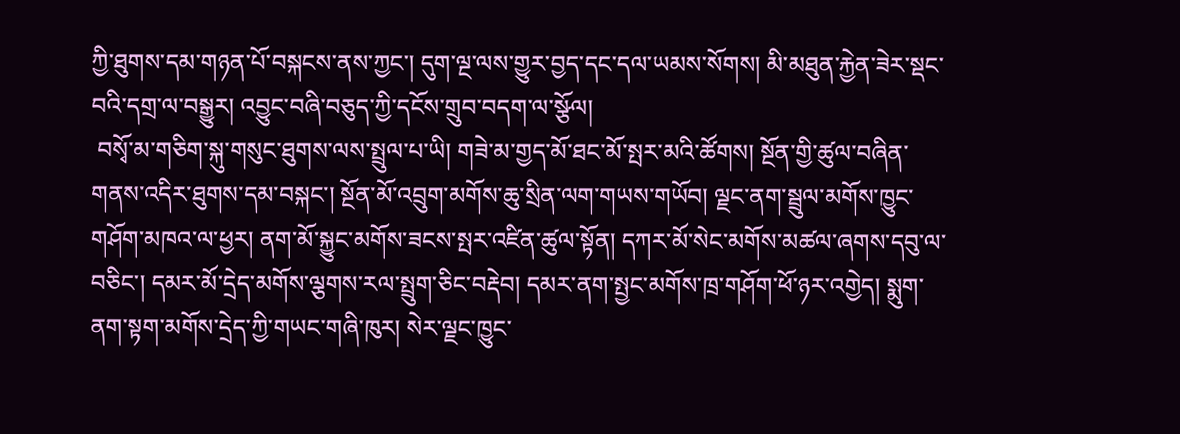ཀྱི་ཐུགས་དམ་གཉན་པོ་བསྐངས་ནས་ཀྱང་། དུག་ལྔ་ལས་གྱུར་བྱད་དང་དལ་ཡམས་སོགས། མི་མཐུན་རྐྱེན་ཟེར་སྡང་བའི་དགྲ་ལ་བསྒྱུར། འབྱུང་བཞི་བཅུད་ཀྱི་དངོས་གྲུབ་བདག་ལ་སྩོལ།
 བསྭོ་མ་གཅིག་སྐུ་གསུང་ཐུགས་ལས་སྤྲུལ་པ་ཡི། གཟེ་མ་གྱད་མོ་ཐང་མོ་སྤར་མའི་ཚོགས། སྔོན་གྱི་ཚུལ་བཞིན་གནས་འདིར་ཐུགས་དམ་བསྐང་། སྔོན་མོ་འབྲུག་མགོས་ཆུ་སྲིན་ལག་གཡས་གཡོབ། ལྗང་ནག་སྦྲུལ་མགོས་ཁྱུང་གཤོག་མཁའ་ལ་ཕྱར། ནག་མོ་སྐྱུང་མགོས་ཟངས་སྤར་འཛིན་ཚུལ་སྟོན། དཀར་མོ་སེང་མགོས་མཚལ་ཞགས་དབུ་ལ་བཅིང་། དམར་མོ་དྲེད་མགོས་ལྕགས་རལ་སྤྲུག་ཅིང་བརྡེབ། དམར་ནག་སྤྱང་མགོས་ཁྲ་གཤོག་ཕོ་ཉར་འགྱེད། སྨུག་ནག་སྟག་མགོས་དྲེད་ཀྱི་གཡང་གཞི་ཁུར། སེར་ལྗང་ཁྱུང་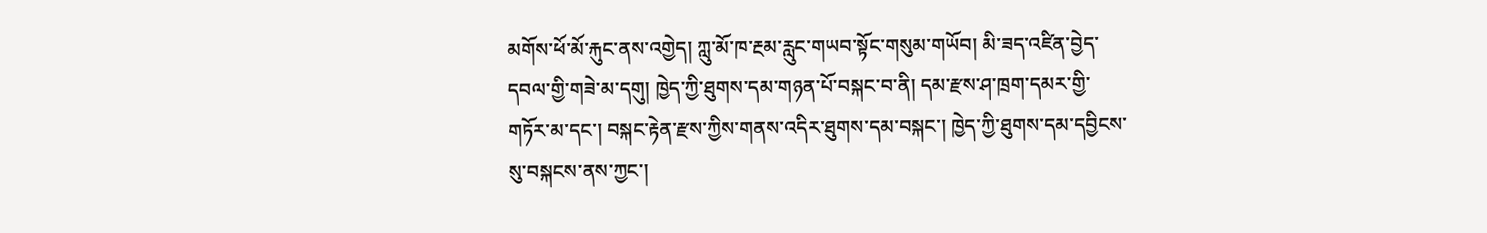མགོས་ཕོ་མོ་རྐུང་ནས་འགྱེད། ཀླུ་མོ་ཁ་རྔམ་རླུང་གཡབ་སྟོང་གསུམ་གཡོབ། མི་ཟད་འཛིན་བྱེད་དབལ་གྱི་གཟེ་མ་དགུ། ཁྱེད་ཀྱི་ཐུགས་དམ་གཉན་པོ་བསྐང་བ་ནི། དམ་རྫས་ཤ་ཁྲག་དམར་གྱི་གཏོར་མ་དང་། བསྐང་རྟེན་རྫས་ཀྱིས་གནས་འདིར་ཐུགས་དམ་བསྐང་། ཁྱེད་ཀྱི་ཐུགས་དམ་དབྱིངས་སུ་བསྐངས་ནས་ཀྱང་།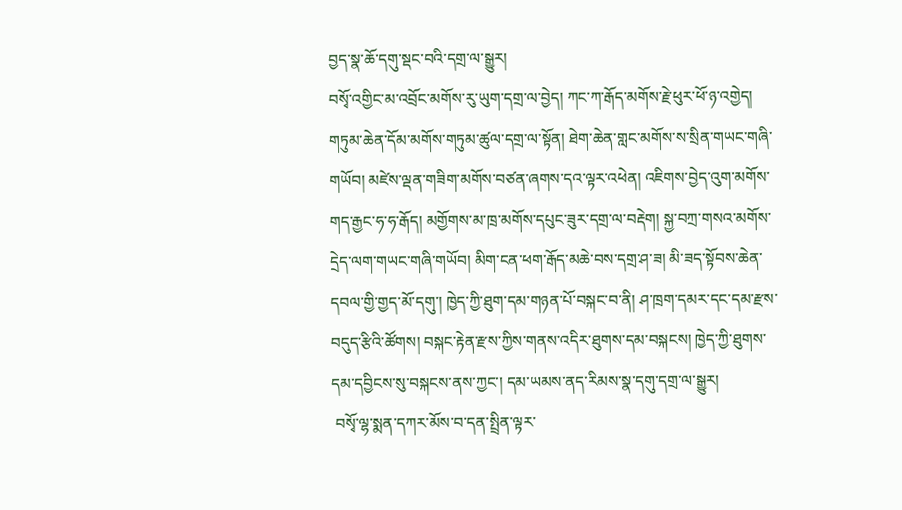བྱད་སྣ་ཆོ་དགུ་སྡང་བའི་དགྲ་ལ་སྒྱུར།
བསྭོ་འགྱིང་མ་འབྲོང་མགོས་རུ་ཡུག་དགྲ་ལ་བྱེད། ཀང་ཀ་རྒོད་མགོས་རྗེ་ཕུར་ཕོ་ཉ་འགྱེད། གཏུམ་ཆེན་དོམ་མགོས་གཏུམ་ཚུལ་དགྲ་ལ་སྟོན། ཐེག་ཆེན་གླང་མགོས་ས་སྲིན་གཡང་གཞི་གཡོབ། མཛེས་ལྡན་གཟིག་མགོས་བཙན་ཞགས་དའ་ལྟར་འཕེན། འཇིགས་བྱེད་འུག་མགོས་གད་རྒྱང་ཧ་ཧ་རྒོད། མགྱོགས་མ་ཁྲ་མགོས་དཔུང་ཟུར་དགྲ་ལ་བརྡེག། སྐྱ་བཀྲ་གསའ་མགོས་དྲེད་ལག་གཡང་གཞི་གཡོབ། མིག་ངན་ཕག་རྒོད་མཆེ་བས་དགྲ་ཤ་ཟ། མི་ཟད་སྟོབས་ཆེན་དབལ་གྱི་གྱད་མོ་དགུ་། ཁྱེད་ཀྱི་ཐུག་དམ་གཉན་པོ་བསྐང་བ་ནི། ཤ་ཁྲག་དམར་དང་དམ་རྫས་བདུད་རྩིའི་ཚོགས། བསྐང་རྟེན་རྫས་ཀྱིས་གནས་འདིར་ཐུགས་དམ་བསྐངས། ཁྱེད་ཀྱི་ཐུགས་དམ་དབྱིངས་སུ་བསྐངས་ནས་ཀྱང་། དམ་ཡམས་ནད་རིམས་སྣ་དགུ་དགྲ་ལ་སྒྱུར།
 བསྭོ་ལྷ་སྨན་དཀར་མོས་བ་དན་སྤྲིན་ལྟར་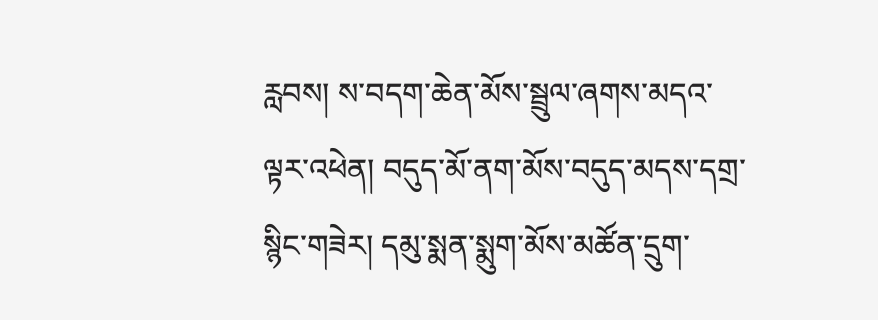རླབས། ས་བདག་ཆེན་མོས་སྦྲུལ་ཞགས་མདའ་ལྟར་འཕེན། བདུད་མོ་ནག་མོས་བདུད་མདས་དགྲ་སྙིང་གཟེར། དམུ་སྨན་སྨུག་མོས་མཚོན་དྲུག་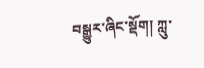བསྒྱུར་ཞིང་སྡོག། ཀླུ་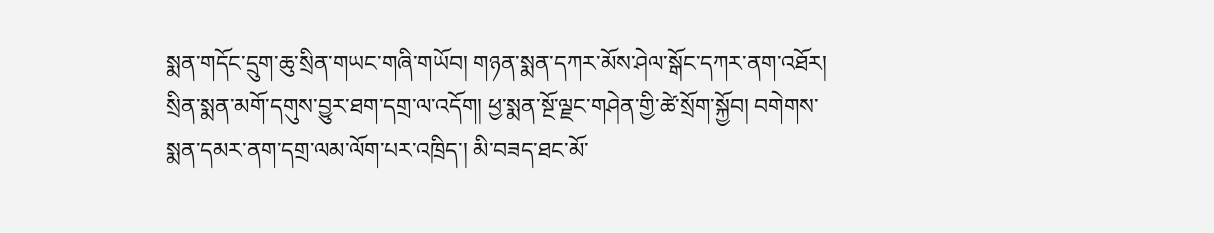སྨན་གདོང་དྲུག་ཆུ་སྲིན་གཡང་གཞི་གཡོབ། གཉན་སྨན་དཀར་མོས་ཤེལ་སྒོང་དཀར་ནག་འཐོར། སྲིན་སྨན་མགོ་དགུས་བྱུར་ཐག་དགྲ་ལ་འདོག། ཕྱ་སྨན་སྔོ་ལྗང་གཤེན་གྱི་ཚེ་སྲོག་སྐྱོབ། བགེགས་སྨན་དམར་ནག་དགྲ་ལམ་ལོག་པར་འཁྲིད་། མི་བཟད་ཐང་མོ་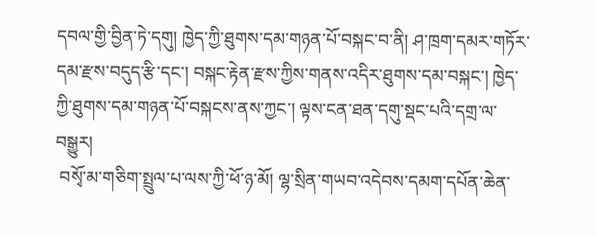དབལ་གྱི་བྱིན་ཏེ་དགུ། ཁྱེད་ཀྱི་ཐུགས་དམ་གཉན་པོ་བསྐང་བ་ནི། ཤ་ཁྲག་དམར་གཏོར་དམ་རྫས་བདུད་རྩི་དང་། བསྐང་རྟེན་རྫས་ཀྱིས་གནས་འདིར་ཐུགས་དམ་བསྐང་། ཁྱེད་ཀྱི་ཐུགས་དམ་གཉན་པོ་བསྐངས་ནས་ཀྱང་། ལྟས་ངན་ཐན་དགུ་སྡང་པའི་དགྲ་ལ་བསྒྱུར།
 བསྭོ་མ་གཅིག་སྤྲུལ་པ་ལས་ཀྱི་ཕོ་ཉ་མོ། ལྷ་སྲིན་གཡབ་འདེབས་དམག་དཔོན་ཆེན་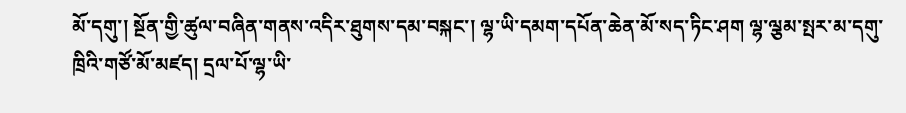མོ་དགུ་། སྔོན་གྱི་ཚུལ་བཞིན་གནས་འདིར་ཐུགས་དམ་བསྐང་། ལྷ་ཡི་དམག་དཔོན་ཆེན་མོ་སད་ཏིང་ཤག ལྷ་ལྕམ་སྤར་མ་དགུ་ཁྲིའི་གཙོ་མོ་མཛད། དྲལ་པོ་ལྷ་ཡི་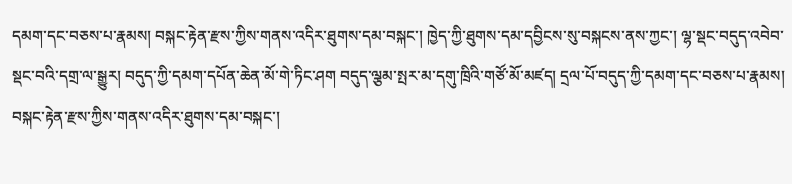དམག་དང་བཅས་པ་རྣམས། བསྐང་རྟེན་རྫས་ཀྱིས་གནས་འདིར་ཐུགས་དམ་བསྐང་། ཁྱེད་ཀྱི་ཐུགས་དམ་དབྱིངས་སུ་བསྐངས་ནས་ཀྱང་། ལྷ་སྡང་བདུད་འབེབ་སྡང་བའི་དགྲ་ལ་སྒྱུར། བདུད་ཀྱི་དམག་དཔོན་ཆེན་མོ་གེ་ཏིང་ཤག བདུད་ལྕམ་སྤར་མ་དགུ་ཁྲིའི་གཙོ་མོ་མཛད། དྲལ་པོ་བདུད་ཀྱི་དམག་དང་བཅས་པ་རྣམས། བསྐང་རྟེན་རྫས་ཀྱིས་གནས་འདིར་ཐུགས་དམ་བསྐང་།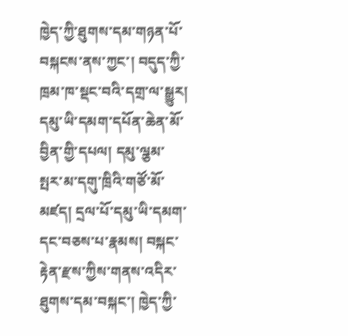ཁྱེད་ཀྱི་ཐུགས་དམ་གཉན་པོ་བསྐངས་ནས་ཀྱང་། བདུད་ཀྱི་ཁྲམ་ཁ་སྡང་བའི་དགྲ་ལ་སྒྱུར། དམུ་ཡི་དམག་དཔོན་ཆེན་མོ་བྱིན་གྱི་དཔལ། དམུ་ལྕམ་སྤར་མ་དགུ་ཁྲིའི་གཙོ་མོ་མཛད། དྲལ་པོ་དམུ་ཡི་དམག་དང་བཅས་པ་རྣམས། བསྐང་རྟེན་རྫས་ཀྱིས་གནས་འདིར་ཐུགས་དམ་བསྐང་། ཁྱེད་ཀྱི་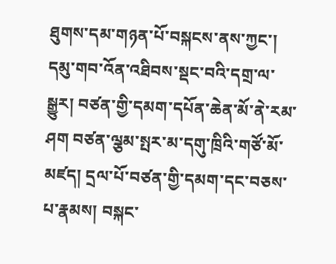ཐུགས་དམ་གཉན་པོ་བསྐངས་ནས་ཀྱང་། དམུ་གབ་འོན་འཐིབས་སྡང་བའི་དགྲ་ལ་སྒྱུར། བཙན་གྱི་དམག་དཔོན་ཆེན་མོ་ནེ་རམ་ཤག བཙན་ལྕམ་སྤར་མ་དགུ་ཁྲིའི་གཙོ་མོ་མཛད། དྲལ་པོ་བཙན་གྱི་དམག་དང་བཅས་པ་རྣམས། བསྐང་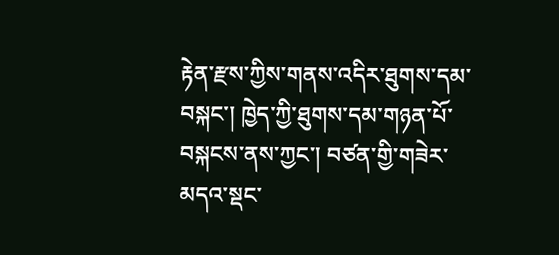རྟེན་རྫས་ཀྱིས་གནས་འདིར་ཐུགས་དམ་བསྐང་། ཁྱེད་ཀྱི་ཐུགས་དམ་གཉན་པོ་བསྐངས་ནས་ཀྱང་། བཙན་གྱི་གཟེར་མདའ་སྡང་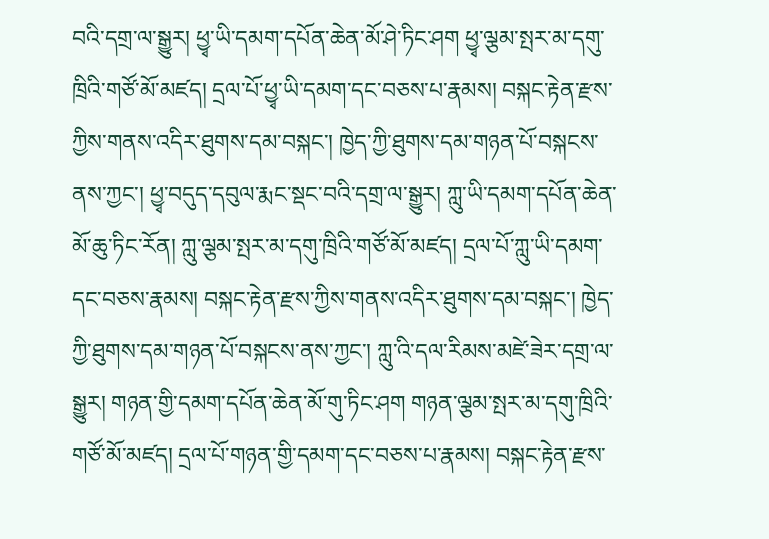བའི་དགྲ་ལ་སྒྱུར། ཕྱྭ་ཡི་དམག་དཔོན་ཆེན་མོ་ཤེ་ཏིང་ཤག ཕྱྭ་ལྕམ་སྤར་མ་དགུ་ཁྲིའི་གཙོ་མོ་མཛད། དྲལ་པོ་ཕྱྭ་ཡི་དམག་དང་བཅས་པ་རྣམས། བསྐང་རྟེན་རྫས་ཀྱིས་གནས་འདིར་ཐུགས་དམ་བསྐང་། ཁྱེད་ཀྱི་ཐུགས་དམ་གཉན་པོ་བསྐངས་ནས་ཀྱང་། ཕྱྭ་བདུད་དབུལ་རྨང་སྡང་བའི་དགྲ་ལ་སྒྱུར། ཀླུ་ཡི་དམག་དཔོན་ཆེན་མོ་ཆུ་ཏིང་རོན། ཀླུ་ལྕམ་སྤར་མ་དགུ་ཁྲིའི་གཙོ་མོ་མཛད། དྲལ་པོ་ཀླུ་ཡི་དམག་དང་བཅས་རྣམས། བསྐང་རྟེན་རྫས་ཀྱིས་གནས་འདིར་ཐུགས་དམ་བསྐང་། ཁྱེད་ཀྱི་ཐུགས་དམ་གཉན་པོ་བསྐངས་ནས་ཀྱང་། ཀླུ་འི་དལ་རིམས་མཛེ་ཟེར་དགྲ་ལ་སྒྱུར། གཉན་གྱི་དམག་དཔོན་ཆེན་མོ་གུ་ཏིང་ཤག གཉན་ལྕམ་སྤར་མ་དགུ་ཁྲིའི་གཙོ་མོ་མཛད། དྲལ་པོ་གཉན་གྱི་དམག་དང་བཅས་པ་རྣམས། བསྐང་རྟེན་རྫས་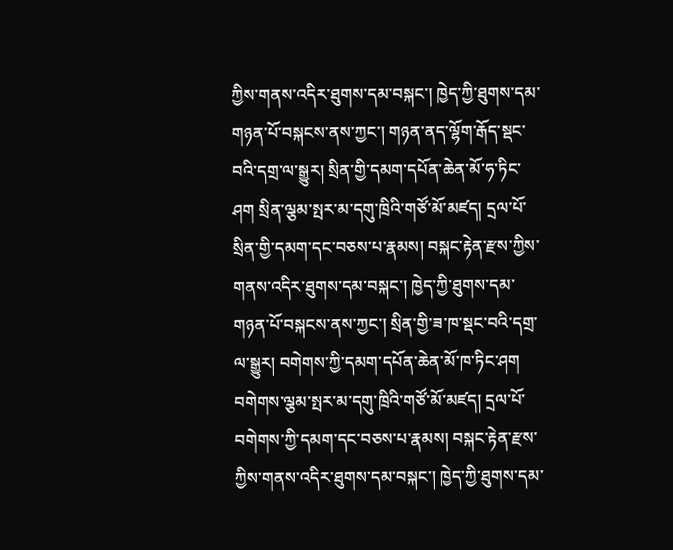ཀྱིས་གནས་འདིར་ཐུགས་དམ་བསྐང་། ཁྱེད་ཀྱི་ཐུགས་དམ་གཉན་པོ་བསྐངས་ནས་ཀྱང་། གཉན་ནད་ལྷོག་རྒོད་སྡང་བའི་དགྲ་ལ་སྒྱུར། སྲིན་གྱི་དམག་དཔོན་ཆེན་མོ་ཧ་ཏིང་ཤག སྲིན་ལྕམ་སྤར་མ་དགུ་ཁྲིའི་གཙོ་མོ་མཛད། དྲལ་པོ་སྲིན་གྱི་དམག་དང་བཅས་པ་རྣམས། བསྐང་རྟེན་རྫས་ཀྱིས་གནས་འདིར་ཐུགས་དམ་བསྐང་། ཁྱེད་ཀྱི་ཐུགས་དམ་གཉན་པོ་བསྐངས་ནས་ཀྱང་། སྲིན་གྱི་ཟ་ཁ་སྡང་བའི་དགྲ་ལ་སྒྱུར། བགེགས་ཀྱི་དམག་དཔོན་ཆེན་མོ་ཁ་ཏིང་ཤག བགེགས་ལྕམ་སྤར་མ་དགུ་ཁྲིའི་གཙོ་མོ་མཛད། དྲལ་པོ་བགེགས་ཀྱི་དམག་དང་བཅས་པ་རྣམས། བསྐང་རྟེན་རྫས་ཀྱིས་གནས་འདིར་ཐུགས་དམ་བསྐང་། ཁྱེད་ཀྱི་ཐུགས་དམ་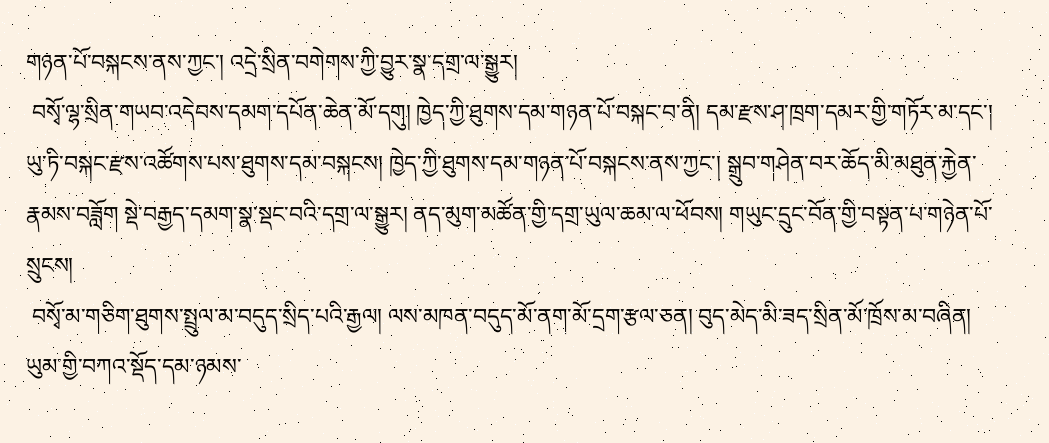གཉན་པོ་བསྐངས་ནས་ཀྱང་། འདྲེ་སྲིན་བགེགས་ཀྱི་བྱུར་སྣ་དགྲ་ལ་སྒྱུར།
 བསྭོ་ལྷ་སྲིན་གཡབ་འདེབས་དམག་དཔོན་ཆེན་མོ་དགུ། ཁྱེད་ཀྱི་ཐུགས་དམ་གཉན་པོ་བསྐང་བ་ནི། དམ་རྫས་ཤ་ཁྲག་དམར་གྱི་གཏོར་མ་དང་། ཡུ་ཏི་བསྐང་རྫས་འཚོགས་པས་ཐུགས་དམ་བསྐངས། ཁྱེད་ཀྱི་ཐུགས་དམ་གཉན་པོ་བསྐངས་ནས་ཀྱང་། སྒྲུབ་གཤེན་བར་ཆོད་མི་མཐུན་རྐྱེན་རྣམས་བཟློག སྡེ་བརྒྱད་དམག་སྣ་སྡང་བའི་དགྲ་ལ་སྒྱུར། ནད་མུག་མཚོན་གྱི་དགྲ་ཡུལ་ཆམ་ལ་ཕོབས། གཡུང་དྲུང་བོན་གྱི་བསྟན་པ་གཉེན་པོ་སྲུངས།
 བསྭོ་མ་གཅིག་ཐུགས་སྤྲུལ་མ་བདུད་སྲིད་པའི་རྒྱལ། ལས་མཁན་བདུད་མོ་ནག་མོ་དྲག་རྩལ་ཅན། བུད་མེད་མི་ཟད་སྲིན་མོ་ཁྲོས་མ་བཞིན། ཡུམ་གྱི་བཀའ་སྡོད་དམ་ཉམས་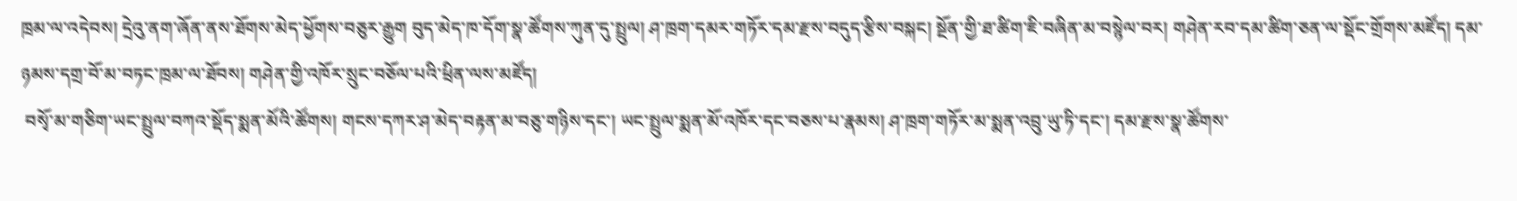ཁྲམ་ལ་འདེབས། དྲེའུ་ནག་ཞོན་ནས་ཐོགས་མེད་ཕྱོགས་བཅུར་རྒྱུག བུད་མེད་ཁ་དོག་སྣ་ཚོགས་ཀུན་དུ་སྤྲུལ། ཤ་ཁྲག་དམར་གཏོར་དམ་རྫས་བདུད་རྩིས་བསྐང། སྔོན་གྱི་ཐ་ཚིག་ཇི་བཞིན་མ་བསྙེལ་བར། གཤེན་རབ་དམ་ཚིག་ཅན་ལ་སྡོང་གྲོགས་མཛོད། དམ་ཉམས་དགྲ་བོ་མ་བཏང་ཁྲམ་ལ་ཐོབས། གཤེན་གྱི་འཁོར་སྲུང་བཅོལ་པའི་ཕྲིན་ལས་མཛོད།
 བསྭོ་མ་གཅིག་ཡང་སྤྲུལ་བཀའ་སྡོད་སྨན་མོའི་ཚོགས། གངས་དཀར་ཤ་མེད་བརྟན་མ་བཅུ་གཉིས་དང་། ཡང་སྤྲུལ་སྨན་མོ་འཁོར་དང་བཅས་པ་རྣམས། ཤ་ཁྲག་གཏོར་མ་སྨན་འབྲུ་ཡུ་ཏི་དང་། དམ་རྫས་སྣ་ཚོགས་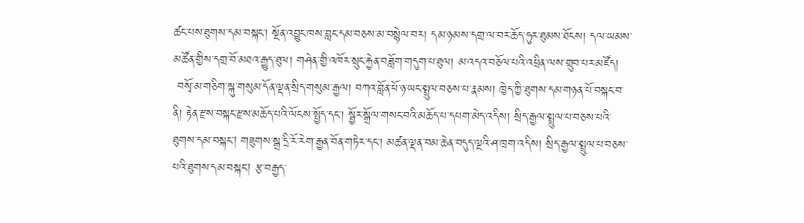ཚང་པས་ཐུགས་དམ་བསྐང་། སྔོན་འབྱུང་ཁས་བླང་དམ་བཅས་མ་བསྙེལ་བར། དམ་ཉམས་དགྲ་ལ་བར་ཆོད་ཧུར་ཐུམས་ཐོངས། དལ་ཡམས་མཚོན་གྱིས་དགྲ་བོ་མཐའ་རྒྱུད་ཐུལ། གཤེན་གྱི་འཁོར་སྲུང་རྐྱེན་བཟློག་གདུག་པ་ཐུལ། མ་འདའ་བཅོལ་པའི་འཕྲིན་ལས་གྲུབ་པར་མཛོད།
 བསྭོ་མ་གཅིག་སྐུ་གསུམ་དོན་ལྡན་སྲིད་གསུམ་རྒྱལ། བཀའ་བློན་ཕོ་ཉ་ཡང་སྤྲུལ་བཅས་པ་རྣམས། ཁྱེད་ཀྱི་ཐུགས་དམ་གཉན་པོ་བསྐང་བ་ནི། རྟེན་རྫས་བསྐང་རྫས་མཆོད་པའི་ལོངས་སྤྱོད་དང་། སྦྱོར་སྒྲོལ་གསང་བའི་མཆོད་པ་དཔག་མེད་འདིས། སྲིད་རྒྱལ་སྤྲུལ་པ་བཅས་པའི་ཐུགས་དམ་བསྐང། གཟུགས་སྒྲ་དྲི་རོ་རེག་རྒྱན་བོན་གཏེར་དང་། མཚན་ལྡན་བམ་ཆེན་བདུད་ལྔའི་ཤ་ཁྲག་འདིས། སྲིད་རྒྱལ་སྤྲུལ་པ་བཅས་པའི་ཐུགས་དམ་བསྐང། རྩ་བརྒྱད་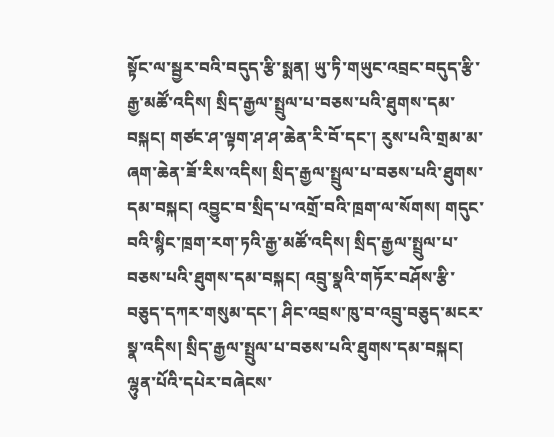སྟོང་ལ་སྦྱར་བའི་བདུད་རྩི་སྨན། ཡུ་ཏི་གཡུང་འབྲང་བདུད་རྩི་རྒྱ་མཚོ་འདིས། སྲིད་རྒྱལ་སྤྲུལ་པ་བཅས་པའི་ཐུགས་དམ་བསྐང། གཙང་ཤ་ལྟག་ཤ་ཤ་ཆེན་རི་བོ་དང་། རུས་པའི་གྲམ་མ་ཞག་ཆེན་ཟོ་རིས་འདིས། སྲིད་རྒྱལ་སྤྲུལ་པ་བཅས་པའི་ཐུགས་དམ་བསྐང། འབྱུང་བ་སྲིད་པ་འགྲོ་བའི་ཁྲག་ལ་སོགས། གདུང་བའི་སྙིང་ཁྲག་རག་ཏའི་རྒྱ་མཚོ་འདིས། སྲིད་རྒྱལ་སྤྲུལ་པ་བཅས་པའི་ཐུགས་དམ་བསྐང། འབྲུ་སྣའི་གཏོར་བཤོས་རྩི་བཅུད་དཀར་གསུམ་དང་། ཤིང་འབྲས་ཁུ་བ་འབྲུ་བཅུད་མངར་སྣ་འདིས། སྲིད་རྒྱལ་སྤྲུལ་པ་བཅས་པའི་ཐུགས་དམ་བསྐང། ལྷུན་པོའི་དཔེར་བཞེངས་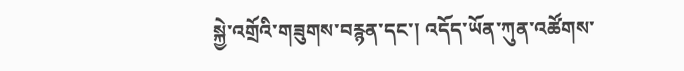སྐྱེ་འགྲོའི་གཟུགས་བརྙན་དང་། འདོད་ཡོན་ཀུན་འཚོགས་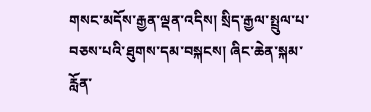གསང་མདོས་རྒྱན་ལྡན་འདིས། སྲིད་རྒྱལ་སྤྲུལ་པ་བཅས་པའི་ཐུགས་དམ་བསྐངས། ཞིང་ཆེན་སྐམ་རློན་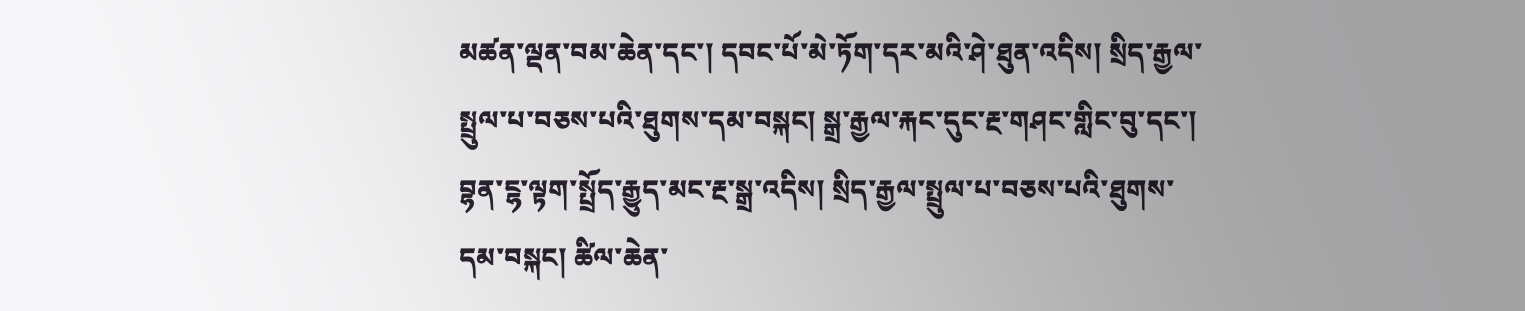མཚན་ལྡན་བམ་ཆེན་དང་། དབང་པོ་མེ་ཏོག་དར་མའི་ཤེ་ཐུན་འདིས། སྲིད་རྒྱལ་སྤྲུལ་པ་བཅས་པའི་ཐུགས་དམ་བསྐང། སྒྲ་རྒྱལ་རྐང་དུང་རྔ་གཤང་གླིང་བུ་དང་། བྷན་ངྷ་ལྟག་སྤྲོད་རྒྱུད་མང་རྔ་སྒྲ་འདིས། སྲིད་རྒྱལ་སྤྲུལ་པ་བཅས་པའི་ཐུགས་དམ་བསྐང། ཚིལ་ཆེན་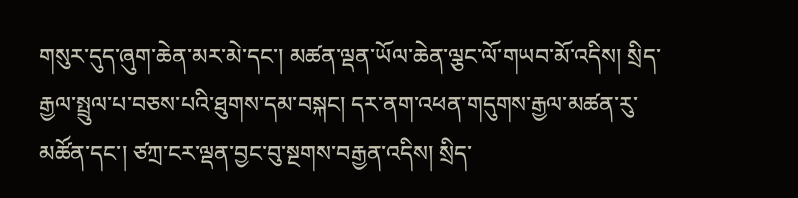གསུར་དུད་ཞུག་ཆེན་མར་མེ་དང་། མཚན་ལྡན་ཡོལ་ཆེན་ལྕང་ལོ་གཡབ་མོ་འདིས། སྲིད་རྒྱལ་སྤྲུལ་པ་བཅས་པའི་ཐུགས་དམ་བསྐང། དར་ནག་འཕན་གདུགས་རྒྱལ་མཚན་རུ་མཚོན་དང་། ཙཀྲ་ངར་ལྡན་བྱང་བུ་སྔགས་བརྒྱན་འདིས། སྲིད་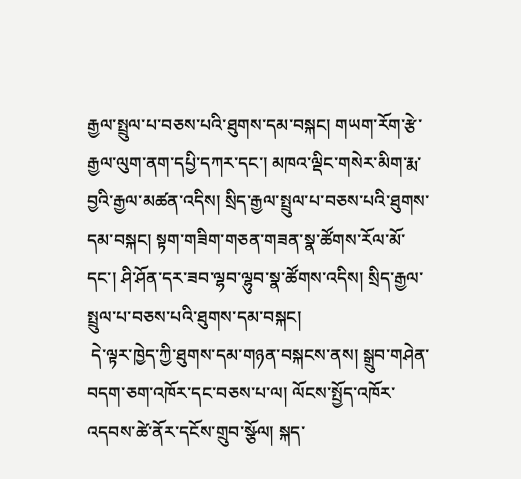རྒྱལ་སྤྲུལ་པ་བཅས་པའི་ཐུགས་དམ་བསྐང། གཡག་རོག་རྩེ་རྒྱལ་ལུག་ནག་དཔྱི་དཀར་དང་། མཁའ་ལྡིང་གསེར་མིག་རྨ་བྱའི་རྒྱལ་མཚན་འདིས། སྲིད་རྒྱལ་སྤྲུལ་པ་བཅས་པའི་ཐུགས་དམ་བསྐང། སྟག་གཟིག་གཅན་གཟན་སྣ་ཚོགས་རོལ་མོ་དང་། ཤི་ཤོན་དར་ཟབ་ལྷབ་ལྷུབ་སྣ་ཚོགས་འདིས། སྲིད་རྒྱལ་སྤྲུལ་པ་བཅས་པའི་ཐུགས་དམ་བསྐང།
 དེ་ལྟར་ཁྱེད་ཀྱི་ཐུགས་དམ་གཉན་བསྐངས་ནས། སྒྲུབ་གཤེན་བདག་ཅག་འཁོར་དང་བཅས་པ་ལ། ལོངས་སྤྱོད་འཁོར་འདབས་ཚེ་ནོར་དངོས་གྲུབ་སྩོལ། སྐད་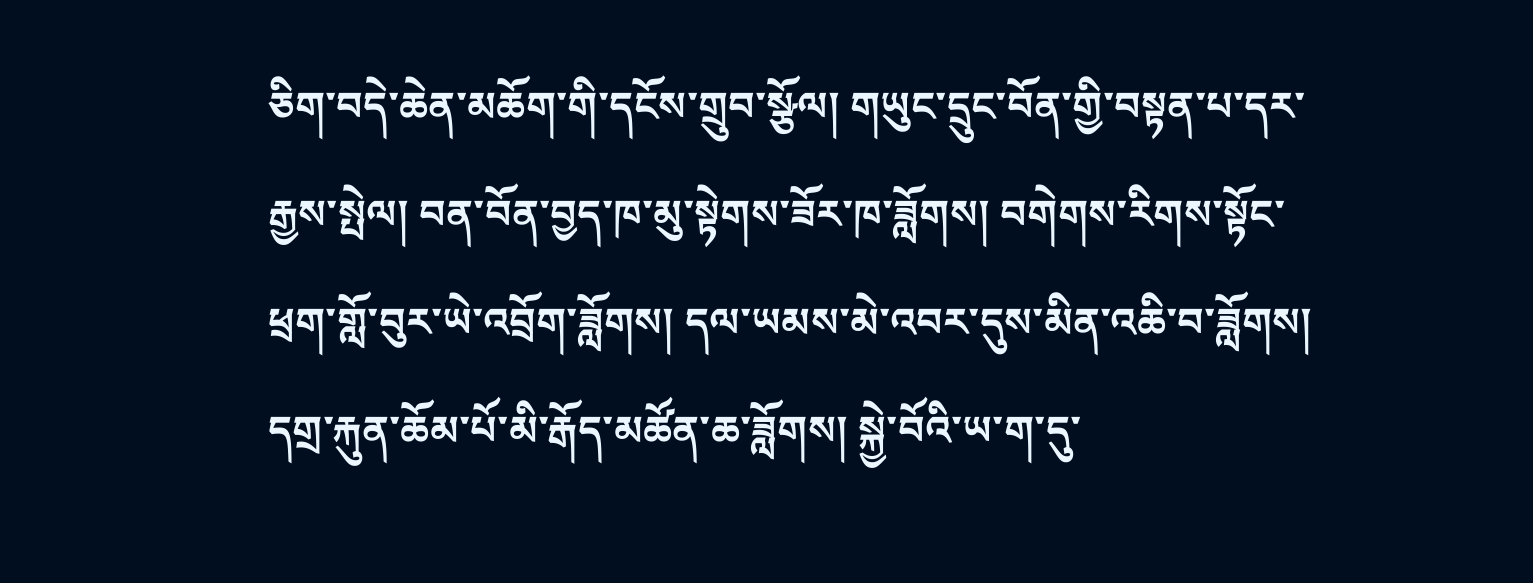ཅིག་བདེ་ཆེན་མཆོག་གི་དངོས་གྲུབ་སྩོལ། གཡུང་དྲུང་བོན་གྱི་བསྟན་པ་དར་རྒྱས་སྤེལ། བན་བོན་བྱད་ཁ་མུ་སྟེགས་ཟོར་ཁ་ཟློགས། བགེགས་རིགས་སྟོང་ཕྲག་གློ་བུར་ཡེ་འབྲོག་ཟློགས། དལ་ཡམས་མེ་འབར་དུས་མིན་འཆི་བ་ཟློགས། དགྲ་རྐུན་ཆོམ་པོ་མི་རྒོད་མཚོན་ཆ་ཟློགས། སྐྱེ་བོའི་ཡ་ག་དུ་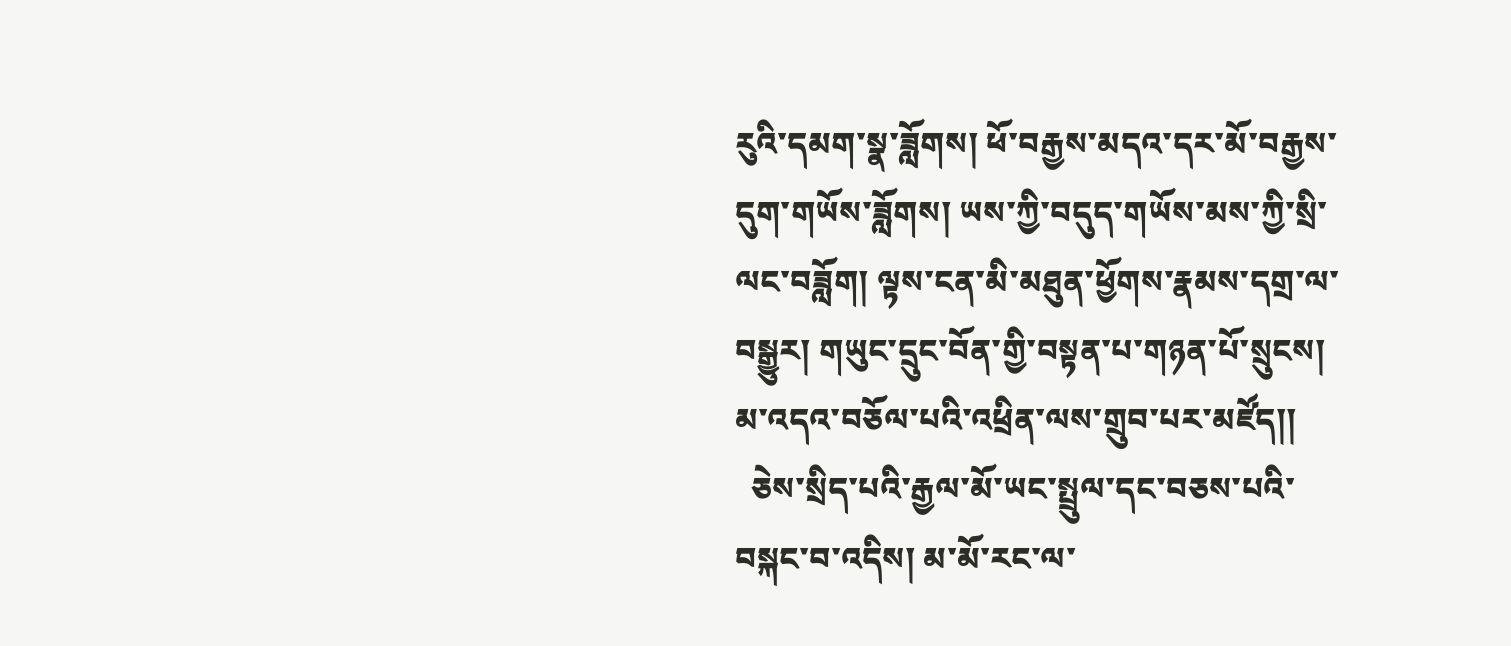རུའི་དམག་སྣ་ཟློགས། ཕོ་བརྒྱས་མདའ་དར་མོ་བརྒྱས་དུག་གཡོས་ཟློགས། ཡས་ཀྱི་བདུད་གཡོས་མས་ཀྱི་སྲི་ལང་བཟློག། ལྟས་ངན་མི་མཐུན་ཕྱོགས་རྣམས་དགྲ་ལ་བསྒྱུར། གཡུང་དྲུང་བོན་གྱི་བསྟན་པ་གཉན་པོ་སྲུངས། མ་འདའ་བཅོལ་པའི་འཕྲིན་ལས་གྲུབ་པར་མཛོད།།
  ཅེས་སྲིད་པའི་རྒྱལ་མོ་ཡང་སྤྲུལ་དང་བཅས་པའི་བསྐང་བ་འདིས། མ་མོ་རང་ལ་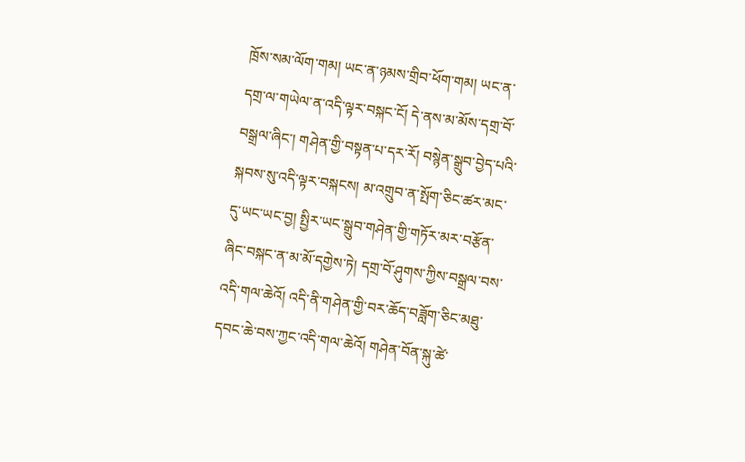ཁྲོས་སམ་ལོག་གམ། ཡང་ན་ཉམས་གྲིབ་ཕོག་གམ། ཡང་ན་དགྲ་ལ་གཡེལ་ན་འདི་ལྟར་བསྐང་ངོ། དེ་ནས་མ་མོས་དགྲ་བོ་བསྒྲལ་ཞིང་། གཤེན་གྱི་བསྟན་པ་དར་རོ། བསྙེན་སྒྲུབ་བྱེད་པའི་སྐབས་སུ་འདི་ལྟར་བསྐངས། མ་འགྲུབ་ན་སྤོག་ཅིང་ཚར་མང་དུ་ཡང་ཡང་བྱ། སྤྱིར་ཡང་སྒྲུབ་གཤེན་གྱི་གཏོར་མར་བརྩོན་ཞིང་བསྐང་ན་མ་མོ་དགྱེས་ཏེ། དགྲ་བོ་ཤུགས་ཀྱིས་བསྒྲལ་བས་འདི་གལ་ཆེའོ། འདི་ནི་གཤེན་གྱི་བར་ཆོད་བཟློག་ཅིང་མཐུ་དབང་ཆེ་བས་ཀྱང་འདི་གལ་ཆེའོ། གཤེན་བོན་སྐུ་ཚེ་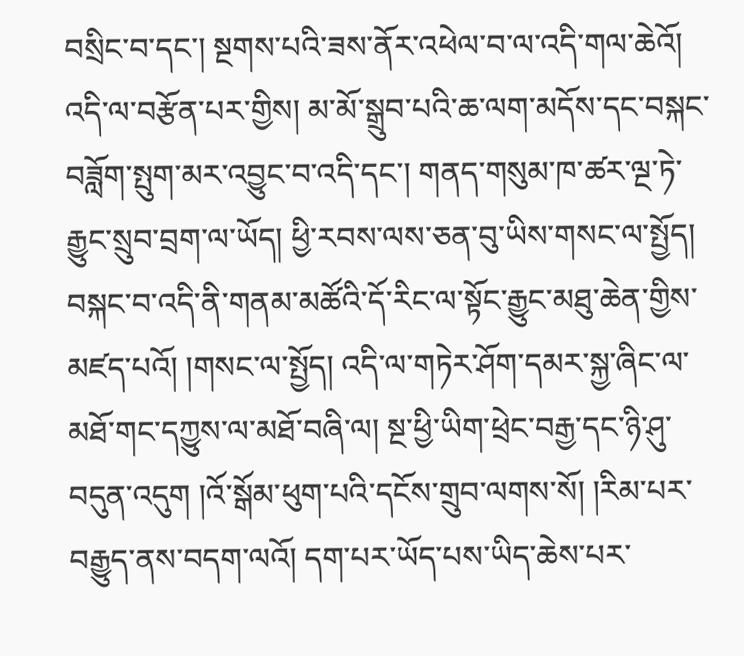བསྲིང་བ་དང་། སྔགས་པའི་ཟས་ནོར་འཕེལ་བ་ལ་འདི་གལ་ཆེའོ། འདི་ལ་བརྩོན་པར་གྱིས། མ་མོ་སྒྲུབ་པའི་ཆ་ལག་མདོས་དང་བསྐང་བཟློག་སྤུག་མར་འབྱུང་བ་འདི་དང་། གནད་གསུམ་ཁ་ཚར་ལྔ་ཏེ་རྒྱུང་སྲུབ་བྲག་ལ་ཡོད། ཕྱི་རབས་ལས་ཅན་བུ་ཡིས་གསང་ལ་སྤྱོད། བསྐང་བ་འདི་ནི་གནམ་མཚོའི་དོ་རིང་ལ་སྟོང་རྒྱུང་མཐུ་ཆེན་གྱིས་མཛད་པའོ། །གསང་ལ་སྤྱོད། འདི་ལ་གཏེར་ཤོག་དམར་སྐྱ་ཞིང་ལ་མཐོ་གང་དཀྱུས་ལ་མཐོ་བཞི་ལ། སྔ་ཕྱི་ཡིག་ཕྲེང་བརྒྱ་དང་ཉི་ཤུ་བདུན་འདུག །འོ་སྒོམ་ཕུག་པའི་དངོས་གྲུབ་ལགས་སོ། །རིམ་པར་བརྒྱུད་ནས་བདག་ལའོ། དག་པར་ཡོད་པས་ཡིད་ཆེས་པར་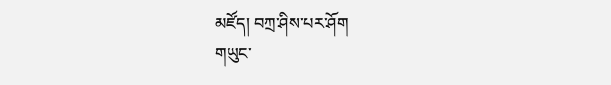མཛོད། བཀྲ་ཤིས་པར་ཤོག
གཡུང་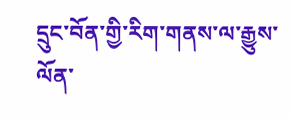དྲུང་བོན་གྱི་རིག་གནས་ལ་རྒྱུས་ལོན་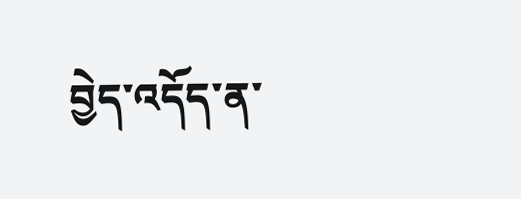བྱེད་འདོད་ན་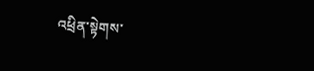འཕྲིན་སྟེགས་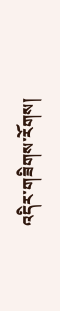འདིར་གཟིགས་རོགས།